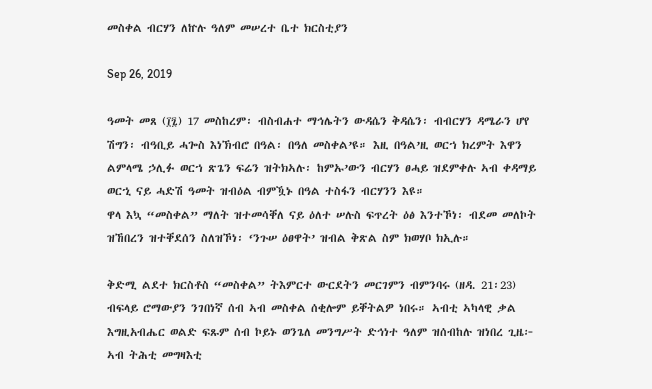መስቀል ብርሃን ለኵሉ ዓለም መሠረተ ቤተ ክርስቲያን

Sep 26, 2019

ዓመት መጸ (፲፯) 17 መስከረም፡ ብስብሐተ ማኅሌትን ውዳሴን ቅዳሴን፡ ብብርሃን ዳሜራን ሆየ ሽግን፡ ብዓቢይ ሓጐስ እነኽብሮ በዓል፡ በዓለ መስቀል’ዩ። እዚ በዓል’ዚ ወርኀ ክረምት እዋን ልምላሜ ኃሊፉ ወርኀ ጽጌን ፍሬን ዝትክኣሉ፡ ከምኡ’ውን ብርሃን ፀሓይ ዝደምቀሉ ኣብ ቀዳማይ ወርኂ ናይ ሓድሽ ዓመት ዝብዕል ብምዃኑ በዓል ተስፋን ብርሃንን እዩ።
ዋላ እኳ “መስቀል” ማለት ዝተመሳቐለ ናይ ዕለተ ሠሉስ ፍጥረት ዕፅ እንተኾነ፡ ብደመ መለኮት ዝኸበረን ዝተቐደሰን ስለዝኾነ፡ ‘ንጉሠ ዕፀዋት’ ዝብል ቅጽል ስም ክወሃቦ ክኢሉ።

ቅድሚ ልደተ ክርስቶስ “መስቀል” ትእምርተ ውርደትን መርገምን ብምንባሩ (ዘዳ. 21፡23) ብፍላይ ሮማውያን ንገበነኛ ሰብ ኣብ መስቀል ሰቂሎም ይቐትልዎ ነበሩ። ኣብቲ ኣካላዊ ቃል እግዚአብሔር ወልድ ፍጹም ሰብ ኮይኑ ወንጌለ መንግሥት ድኅነተ ዓለም ዝሰብከሉ ዝነበረ ጊዜ፦ ኣብ ትሕቲ መግዛእቲ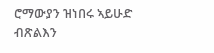ሮማውያን ዝነበሩ ኣይሁድ ብጽልእን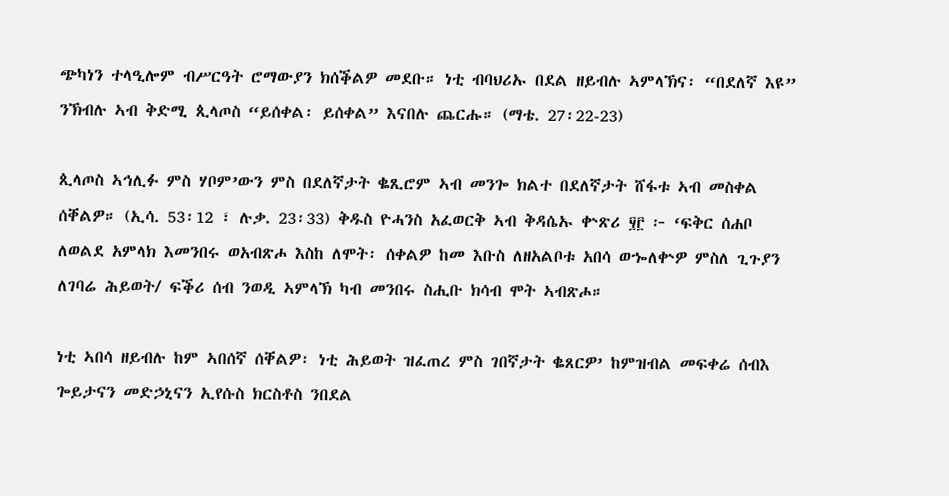ጭካነን ተላዒሎም ብሥርዓት ሮማውያን ክሰቕልዎ መደቡ። ነቲ ብባህሪኡ በደል ዘይብሉ ኣምላኽና፡ “በደለኛ እዩ” ንኽብሉ ኣብ ቅድሚ ጲላጦስ “ይሰቀል፡ ይሰቀል” እናበሉ ጨርሑ። (ማቴ. 27፡22-23)

ጲላጦስ ኣኅሊፉ ምስ ሃቦም’ውን ምስ በደለኛታት ቈጺሮም ኣብ መንጐ ክልተ በደለኛታት ሸፋቱ ኣብ መስቀል ሰቐልዎ። (ኢሳ. 53፡12 ፣ ሉቃ. 23፡33) ቅዱስ ዮሓንስ አፈወርቅ ኣብ ቅዳሴኡ ቍጽሪ ፶፫ ፦ ‘ፍቅር ሰሐቦ ለወልደ አምላክ እመንበሩ ወአብጽሖ እስከ ለሞት፡ ሰቀልዎ ከመ እቡስ ለዘአልቦቱ አበሳ ወኈለቍዎ ምስለ ጊጉያን ለገባሬ ሕይወት/ ፍቕሪ ሰብ ንወዲ ኣምላኽ ካብ መንበሩ ስሒቡ ክሳብ ሞት ኣብጽሖ።

ነቲ ኣበሳ ዘይብሉ ከም ኣበሰኛ ሰቐልዎ፡ ነቲ ሕይወት ዝፈጠረ ምስ ገበኛታት ቈጸርዎ’ ከምዝብል መፍቀሬ ሰብእ ጐይታናን መድኃኒናን ኢየሱስ ክርስቶስ ንበደል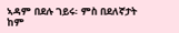ኣዳም በደሉ ገይሩ፡ ምስ በደለኛታት ከም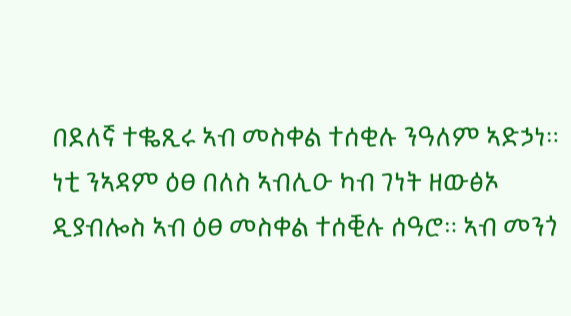በደለኛ ተቈጺሩ ኣብ መስቀል ተሰቂሉ ንዓለም ኣድኃነ። ነቲ ንኣዳም ዕፀ በለስ ኣብሊዑ ካብ ገነት ዘውፅኦ ዲያብሎስ ኣብ ዕፀ መስቀል ተሰቒሉ ሰዓሮ። ኣብ መንጎ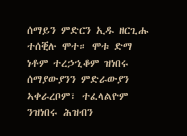ሰማይን ምድርን ኢዱ ዘርጊሑ ተሰቒሉ ሞተ። ሞቱ ድማ ነቶም ተረኃኂቆም ዝነበሩ ሰማያውያንን ምድራውያን ኣቀራረቦም፣ ተፈላልዮም ንዝነበሩ ሕዝብን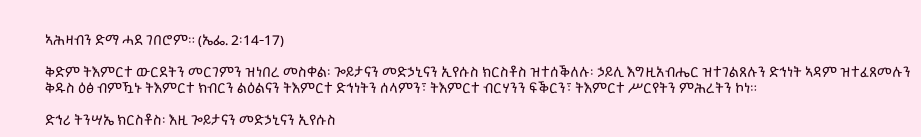ኣሕዛብን ድማ ሓደ ገበሮም። (ኤፌ. 2፡14-17)

ቅድም ትእምርተ ውርደትን መርገምን ዝነበረ መስቀል፡ ጐይታናን መድኃኒናን ኢየሱስ ክርስቶስ ዝተሰቕለሉ፡ ኃይሊ እግዚአብሔር ዝተገልጸሉን ድኅነት ኣዳም ዝተፈጸመሉን ቅዱስ ዕፅ ብምዃኑ ትእምርተ ክብርን ልዕልናን ትእምርተ ድኅነትን ሰላምን፣ ትእምርተ ብርሃንን ፍቕርን፣ ትእምርተ ሥርየትን ምሕረትን ኮነ።

ድኅሪ ትንሣኤ ክርስቶስ፡ እዚ ጐይታናን መድኃኒናን ኢየሱስ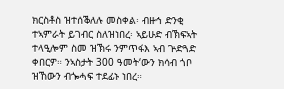ክርስቶስ ዝተሰቕለሉ መስቀል፡ ብዙኅ ድንቂ ተኣምራት ይገብር ስለዝነበረ፡ ኣይሁድ ብኽፍኣት ተላዒሎም ስመ ዝኽሩ ንምጥፋእ ኣብ ጕድጓድ ቀበርዎ። ንኣስታት 300 ዓመት‘ውን ክሳብ ጎቦ ዝኸውን ብጐሓፍ ተደፊኑ ነበረ።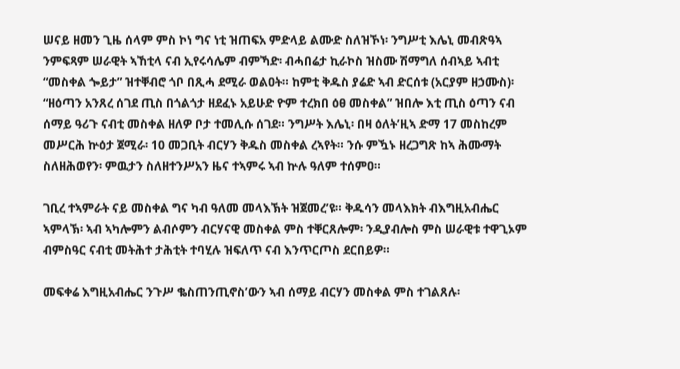ሠናይ ዘመን ጊዜ ሰላም ምስ ኮነ ግና ነቲ ዝጠፍአ ምድላይ ልሙድ ስለዝኾነ፡ ንግሥቲ እሌኒ መብጽዓኣ ንምፍጻም ሠራዊት ኣኸቲላ ናብ ኢየሩሳሌም ብምኻድ፡ ብሓበሬታ ኪራኮስ ዝስሙ ሽማግለ ሰብኣይ ኣብቲ “መስቀል ጐይታ” ዝተቐብሮ ጎቦ በጺሓ ደሚራ ወልዐት። ከምቲ ቅዱስ ያሬድ ኣብ ድርሰቱ (አርያም ዘኃሙስ)፡ “ዘዕጣን አንጸረ ሰገደ ጢስ በጎልጎታ ዘደፈኑ አይሁድ ዮም ተረክበ ዕፀ መስቀል” ዝበሎ እቲ ጢስ ዕጣን ናብ ሰማይ ዓሪጉ ናብቲ መስቀል ዘለዎ ቦታ ተመሊሱ ሰገደ። ንግሥት እሌኒ፡ በዛ ዕለት’ዚኣ ድማ 17 መስከረም መሥርሕ ኵዕታ ጀሚራ፡ 10 መጋቢት ብርሃን ቅዱስ መስቀል ረኣየት። ንሱ ምዃኑ ዘረጋግጽ ከኣ ሕሙማት ስለዘሕወየን፡ ምዉታን ስለዘተንሥአን ዜና ተኣምሩ ኣብ ኵሉ ዓለም ተሰምዐ።

ገቢረ ተኣምራት ናይ መስቀል ግና ካብ ዓለመ መላእኽት ዝጀመረ’ዩ። ቅዱሳን መላእክት ብእግዚአብሔር ኣምላኽ፡ ኣብ ኣካሎምን ልብሶምን ብርሃናዊ መስቀል ምስ ተቐርጸሎም፡ ንዲያብሎስ ምስ ሠራዊቱ ተዋጊኦም ብምስዓር ናብቲ መትሕተ ታሕቲት ተባሂሉ ዝፍለጥ ናብ እንጥርጦስ ደርበይዎ።

መፍቀሬ እግዚአብሔር ንጉሥ ቈስጠንጢኖስ’ውን ኣብ ሰማይ ብርሃን መስቀል ምስ ተገልጸሉ፡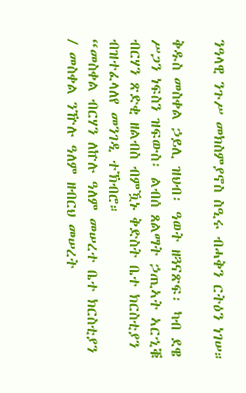ንዓላዊ ንጉሥ መክስምያኖስ ስዒሩ ብሓቅን ርትዕን ነገሠ።

ቅዱስ መስቀል ኃይሊ ዝህብ፡ ዓወት ዘጓናጽፍ፡ ካብ ደዌ ሥጋን ነፍስን ዝፍውስ፡ ልብሰ ጸልማት ኃጢኣት ኣርኂቑ ብርሃን ጽድቂ ዘልብስ ብምዃኑ ቅድስት ቤተ ክርስቲያን ብዝተፈላለየ መንገዲ ተኽብሮ።
“መስቀል ብርሃን ለኵሉ ዓለም መሠረተ ቤተ ክርስቲያን / መስቀል ንዅሉ ዓለም ዘብርህ መሠረት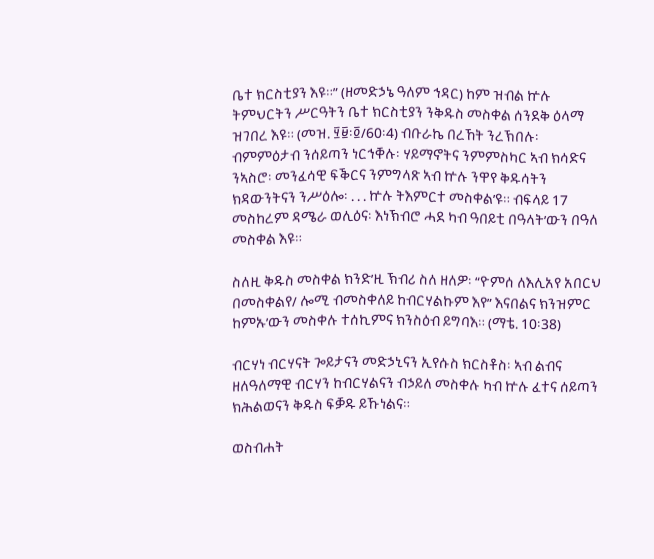ቤተ ክርስቲያን እዩ።” (ዘመድኃኔ ዓለም ኅዳር) ከም ዝብል ኵሉ ትምህርትን ሥርዓትን ቤተ ክርስቲያን ንቅዱስ መስቀል ሰንደቅ ዕላማ ዝገበረ እዩ። (መዝ. ፶፱፡፬/60፡4) ብቡራኬ በረኸት ንረኽበሉ፡ ብምምዕታብ ንሰይጣን ነርኅቐሉ፡ ሃይማኖትና ንምምስካር ኣብ ክሳድና ንኣስሮ፡ መንፈሳዊ ፍቕርና ንምግላጽ ኣብ ኵሉ ንዋየ ቅዱሳትን ክዳውንትናን ንሥዕሎ፡ . . . ኵሉ ትእምርተ መስቀል’ዩ። ብፍላይ 17 መስከረም ዳሜራ ወሊዕና፡ እነኽብሮ ሓደ ካብ ዓበይቲ በዓላት’ውን በዓለ መስቀል እዩ።

ስለዚ ቅዱስ መስቀል ክንድ’ዚ ኽብሪ ስለ ዘለዎ፡ “ዮምሰ ለእሊአየ አበርህ በመስቀልየ/ ሎሚ ብመስቀለይ ከብርሃልኩም እየ” እናበልና ክንዝምር ከምኡ’ውን መስቀሉ ተሰኪምና ክንስዕብ ይግባእ። (ማቴ. 10፡38)

ብርሃነ ብርሃናት ጐይታናን መድኃኒናን ኢየሱስ ክርስቶስ፡ ኣብ ልብና ዘለዓለማዊ ብርሃን ከብርሃልናን ብኃይለ መስቀሉ ካብ ኵሉ ፈተና ሰይጣን ክሕልወናን ቅዱስ ፍቓዱ ይኹነልና።

ወስብሐት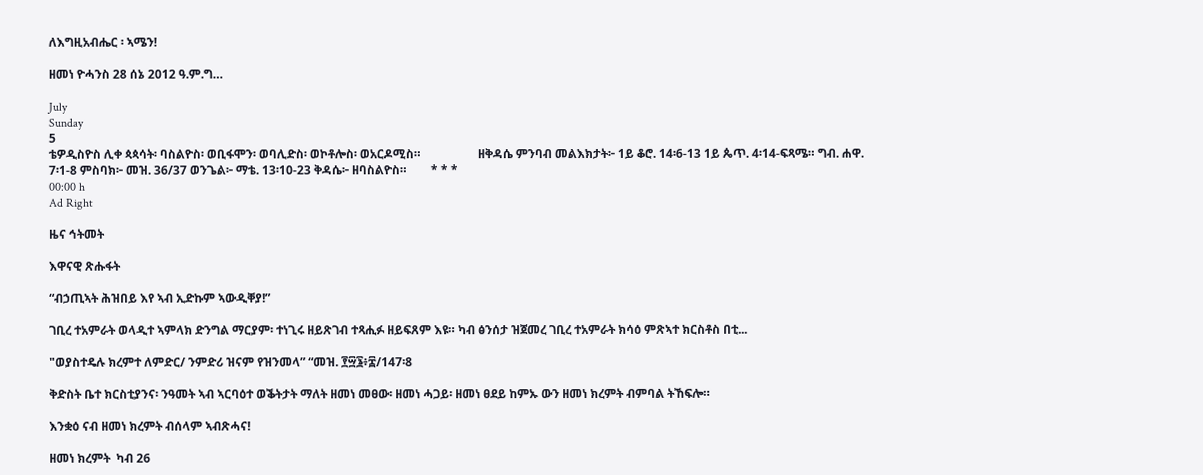ለእግዚአብሔር ፡ ኣሜን!

ዘመነ ዮሓንስ 28 ሰኔ 2012 ዓ.ም.ግ…

July
Sunday
5
ቴዎዲስዮስ ሊቀ ጳጳሳት፡ ባስልዮስ፡ ወቢፋሞን፡ ወባሊድስ፡ ወኮቶሎስ፡ ወአርዶሚስ።                   ዘቅዳሴ ምንባብ መልእክታት፦ 1ይ ቆሮ. 14፡6-13 1ይ ጴጥ. 4፡14-ፍጻሜ። ግብ. ሐዋ. 7፡1-8 ምስባክ፦ መዝ. 36/37 ወንጌል፦ ማቴ. 13፡10-23 ቅዳሴ፦ ዘባስልዮስ።        * * *
00:00 h
Ad Right

ዜና ኅትመት

እዋናዊ ጽሑፋት

“ብኃጢኣት ሕዝበይ እየ ኣብ ኢድኩም ኣውዲቐያ!”

ገቢረ ተአምራት ወላዲተ ኣምላክ ድንግል ማርያም፡ ተነጊሩ ዘይጽገብ ተጻሒፉ ዘይፍጸም እዩ። ካብ ፅንሰታ ዝጀመረ ገቢረ ተአምራት ክሳዕ ምጽኣተ ክርስቶስ በቲ...

"ወያስተዴሉ ክረምተ ለምድር/ ንምድሪ ዝናም የዝንመላ” “መዝ. ፻፵፮፥፰/147፡8

ቅድስት ቤተ ክርስቲያንና፡ ንዓመት ኣብ ኣርባዕተ ወቕትታት ማለት ዘመነ መፀው፡ ዘመነ ሓጋይ፡ ዘመነ ፀደይ ከምኡ ውን ዘመነ ክረምት ብምባል ትኸፍሎ።

እንቋዕ ናብ ዘመነ ክረምት ብሰላም ኣብጽሓና!

ዘመነ ክረምት  ካብ 26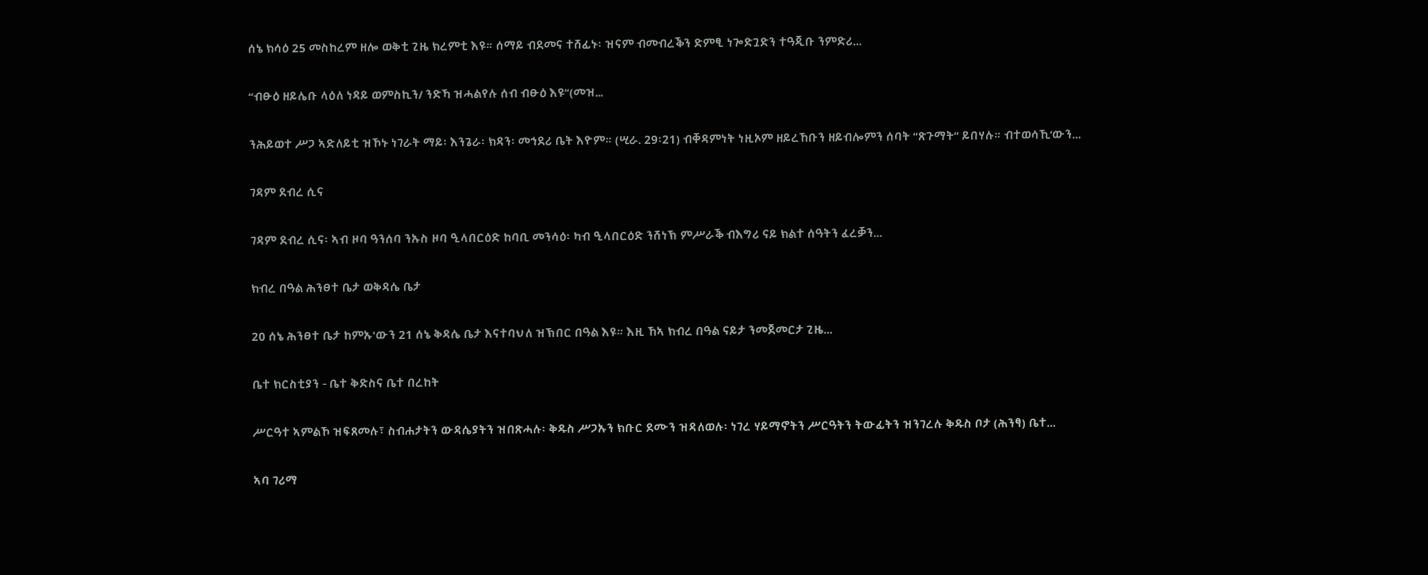ሰኔ ክሳዕ 25 መስከረም ዘሎ ወቅቲ ጊዜ ክረምቲ እዩ። ሰማይ ብደመና ተሸፊኑ፡ ዝናም ብመብረቕን ድምፂ ነጐድጓድን ተዓጂቡ ንምድሪ...

“ብፁዕ ዘይሌቡ ላዕለ ነዳይ ወምስኪን/ ንድኻ ዝሓልየሉ ሰብ ብፁዕ እዩ”(መዝ…

ንሕይወተ ሥጋ ኣድለይቲ ዝኾኑ ነገራት ማይ፡ እንጌራ፡ ክዳን፡ መኅደሪ ቤት እዮም። (ሢራ. 29፡21) ብቐዳምነት ነዚኦም ዘይረኸቡን ዘይብሎምን ሰባት “ጽጉማት” ይበሃሉ። ብተወሳኺ’ውን...

ገዳም ደብረ ሲና

ገዳም ደብረ ሲና፡ ኣብ ዞባ ዓንሰባ ንኡስ ዞባ ዒላበርዕድ ከባቢ መንሳዕ፡ ካብ ዒላበርዕድ ንሸነኽ ምሥራቕ ብእግሪ ናይ ክልተ ሰዓትን ፈረቓን...

ክብረ በዓል ሕንፀተ ቤታ ወቅዳሴ ቤታ

20 ሰኔ ሕንፀተ ቤታ ከምኡ'ውን 21 ሰኔ ቅዳሴ ቤታ እናተባህለ ዝኽበር በዓል እዩ። እዚ ኸኣ ክብረ በዓል ናይታ ንመጀመርታ ጊዜ...

ቤተ ክርስቲያን - ቤተ ቅድስና ቤተ በረከት

ሥርዓተ ኣምልኾ ዝፍጸመሉ፣ ስብሐታትን ውዳሴያትን ዝበጽሓሉ፡ ቅዱስ ሥጋኡን ክቡር ደሙን ዝዳለወሉ፡ ነገረ ሃይማኖትን ሥርዓትን ትውፊትን ዝንገረሉ ቅዱስ ቦታ (ሕንፃ) ቤተ...

ኣባ ገሪማ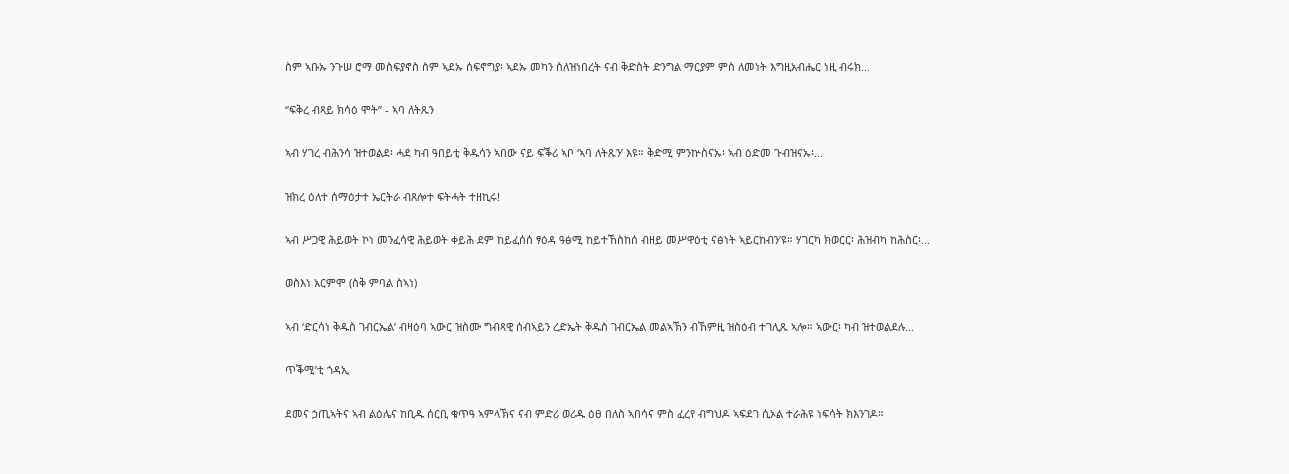ስም ኣቡኡ ንጉሠ ሮማ መስፍያኖስ ስም ኣደኡ ሰፍኖግያ፡ ኣደኡ መካን ስለዝነበረት ናብ ቅድስት ድንግል ማርያም ምስ ለመነት እግዚአብሔር ነዚ ብሩክ...

“ፍቅረ ብጻይ ክሳዕ ሞት” - ኣባ ለትጹን

ኣብ ሃገረ ብሕንሳ ዝተወልደ፡ ሓደ ካብ ዓበይቲ ቅዱሳን ኣበው ናይ ፍቕሪ ኣቦ ‘ኣባ ለትጹን’ እዩ። ቅድሚ ምንኵስናኡ፡ ኣብ ዕድመ ጉብዝናኡ፡...

ዝክረ ዕለተ ሰማዕታተ ኤርትራ ብጸሎተ ፍትሓት ተዘኪሩ!

ኣብ ሥጋዊ ሕይወት ኮነ መንፈሳዊ ሕይወት ቀይሕ ደም ከይፈሰሰ ፃዕዳ ዓፅሚ ከይተኸስከሰ ብዘይ መሥዋዕቲ ናፅነት ኣይርከብን’ዩ። ሃገርካ ክወርር፡ ሕዝብካ ከሕስር፡...

ወስእነ አርምሞ (ስቅ ምባል ስኣነ)

ኣብ ‘ድርሳነ ቅዱስ ገብርኤል’ ብዛዕባ ኣውር ዝስሙ ግብጻዊ ሰብኣይን ረድኤት ቅዱስ ገብርኤል መልኣኽን ብኸምዚ ዝስዕብ ተገሊጹ ኣሎ። ኣውር፡ ካብ ዝተወልደሉ...

ጥቕሚ’ቲ ጎዳኢ

ደመና ኃጢኣትና ኣብ ልዕሌና ከቢዱ ሰርቢ ቁጥዓ ኣምላኽና ናብ ምድሪ ወሪዱ ዕፀ በለስ ኣበሳና ምስ ፈረየ ብግህዶ ኣፍደገ ሲኦል ተራሕዩ ነፍሳት ክእንገዶ።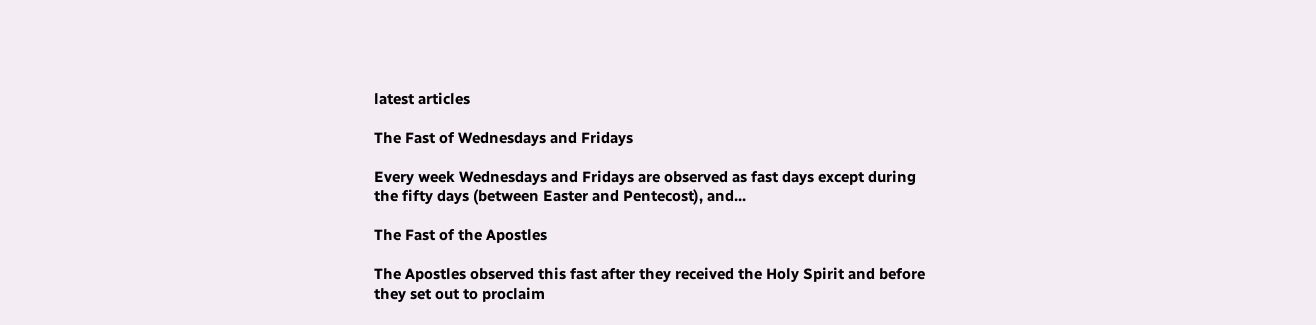latest articles

The Fast of Wednesdays and Fridays

Every week Wednesdays and Fridays are observed as fast days except during the fifty days (between Easter and Pentecost), and...

The Fast of the Apostles

The Apostles observed this fast after they received the Holy Spirit and before they set out to proclaim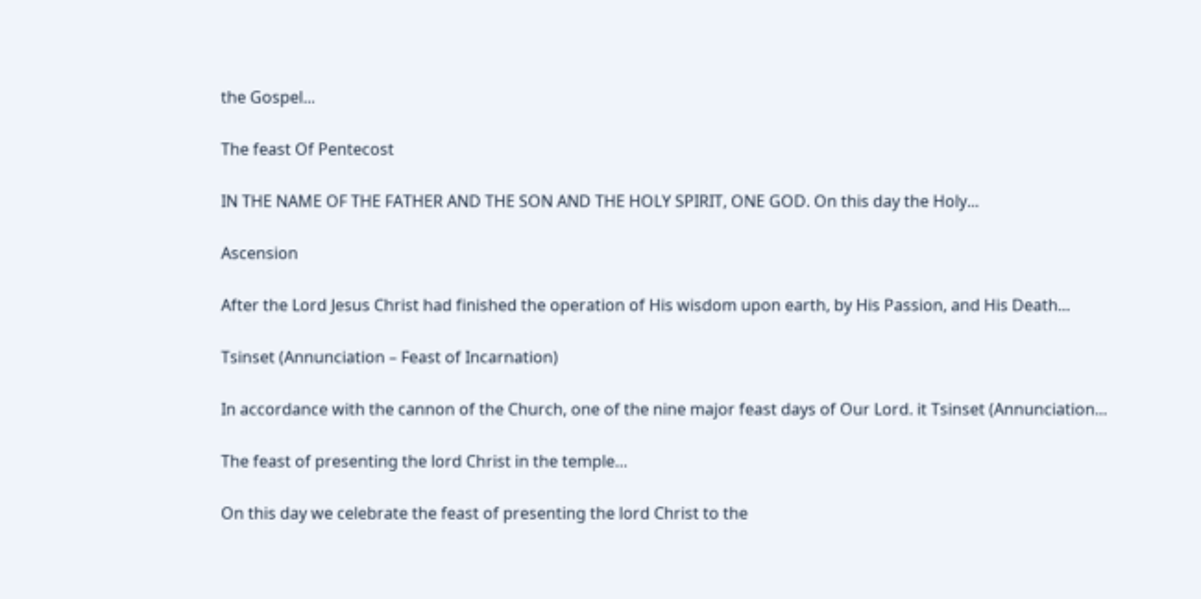the Gospel...

The feast Of Pentecost

IN THE NAME OF THE FATHER AND THE SON AND THE HOLY SPIRIT, ONE GOD. On this day the Holy...

Ascension

After the Lord Jesus Christ had finished the operation of His wisdom upon earth, by His Passion, and His Death...

Tsinset (Annunciation – Feast of Incarnation)

In accordance with the cannon of the Church, one of the nine major feast days of Our Lord. it Tsinset (Annunciation...

The feast of presenting the lord Christ in the temple…

On this day we celebrate the feast of presenting the lord Christ to the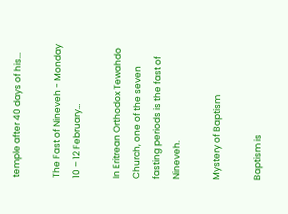temple after 40 days of his...

The Fast of Nineveh - Monday 10 – 12 February…

In Eritrean Orthodox Tewahdo Church, one of the seven fasting periods is the fast of Nineveh.

Mystery of Baptism

Baptism is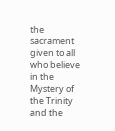the sacrament given to all who believe in the Mystery of the Trinity and the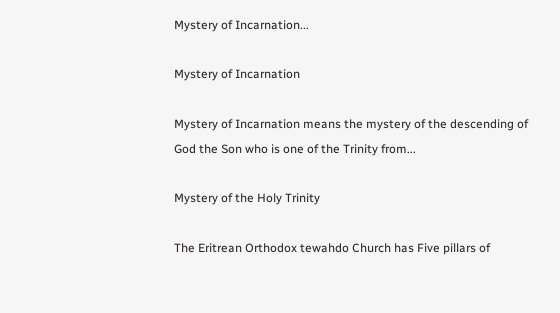Mystery of Incarnation...

Mystery of Incarnation

Mystery of Incarnation means the mystery of the descending of God the Son who is one of the Trinity from...

Mystery of the Holy Trinity

The Eritrean Orthodox tewahdo Church has Five pillars of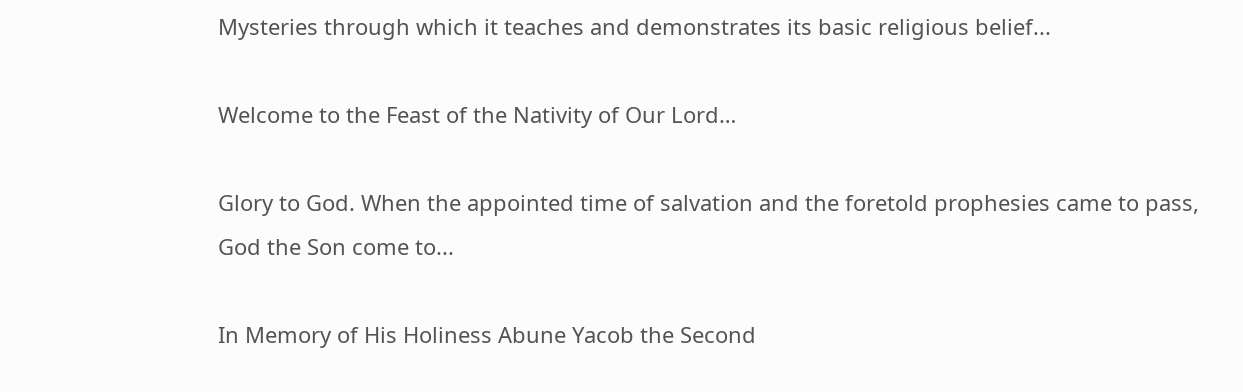Mysteries through which it teaches and demonstrates its basic religious belief...

Welcome to the Feast of the Nativity of Our Lord…

Glory to God. When the appointed time of salvation and the foretold prophesies came to pass, God the Son come to...

In Memory of His Holiness Abune Yacob the Second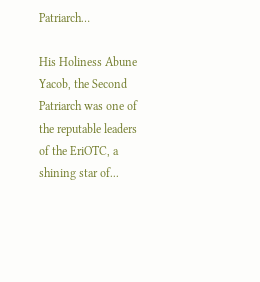Patriarch…

His Holiness Abune Yacob, the Second Patriarch was one of the reputable leaders of the EriOTC, a shining star of...